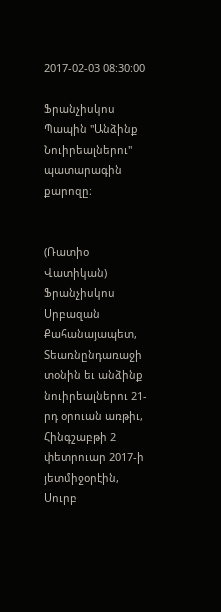2017-02-03 08:30:00

Ֆրանչիսկոս Պապին ''Անձինք Նուիրեալներու'' պատարագին քարոզը։


(Ռատիօ Վատիկան) Ֆրանչիսկոս Սրբազան Քահանայապետ, Տեառնընդառաջի տօնին եւ անձինք նուիրեալներու 21-րդ օրուան առթիւ, Հինգշաբթի 2 փետրուար 2017-ի յետմիջօրէին, Սուրբ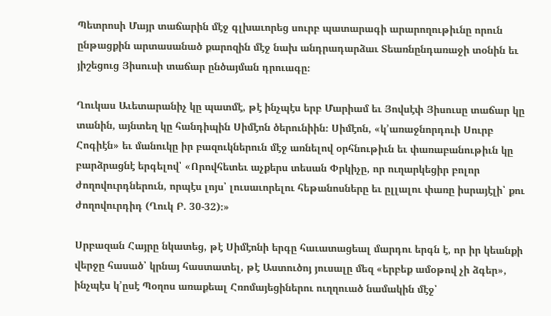Պետրոսի Մայր տաճարին մէջ գլխաւորեց սուրբ պատարագի արարողութիւնը որուն ընթացքին արտասանած քարոզին մէջ նախ անդրադարձաւ Տեառնընդառաջի տօնին եւ յիշեցուց Յիսուսի տաճար ընծայման դրուագը։

Ղուկաս Աւետարանիչ կը պատմէ, թէ ինչպէս երբ Մարիամ եւ Յովսէփ Յիսուսը տաճար կը տանին, այնտեղ կը հանդիպին Սիմէոն ծերունիին։ Սիմէոն, «կʼառաջնորդուի Սուրբ Հոգիէն» եւ մանուկը իր բազուկներուն մէջ առնելով օրհնութիւն եւ փառաբանութիւն կը բարձրացնէ երգելով՝ «Որովհետեւ աչքերս տեսան Փրկիչը, որ ուղարկեցիր բոլոր ժողովուրդներուն, որպէս լոյս՝ լուսաւորելու հեթանոսները եւ ըլլալու փառը իսրայէլի՝ քու ժողովուրդիդ (Ղուկ Բ. 30-32)։»

Սրբազան Հայրը նկատեց, թէ Սիմէոնի երգը հաւատացեալ մարդու երգն է, որ իր կեանքի վերջը հասած՝ կրնայ հաստատել, թէ Աստուծոյ յուսալը մեզ «երբեք ամօթով չի ձգեր», ինչպէս կʼըսէ Պօղոս առաքեալ Հռոմայեցիներու ուղղուած նամակին մէջ՝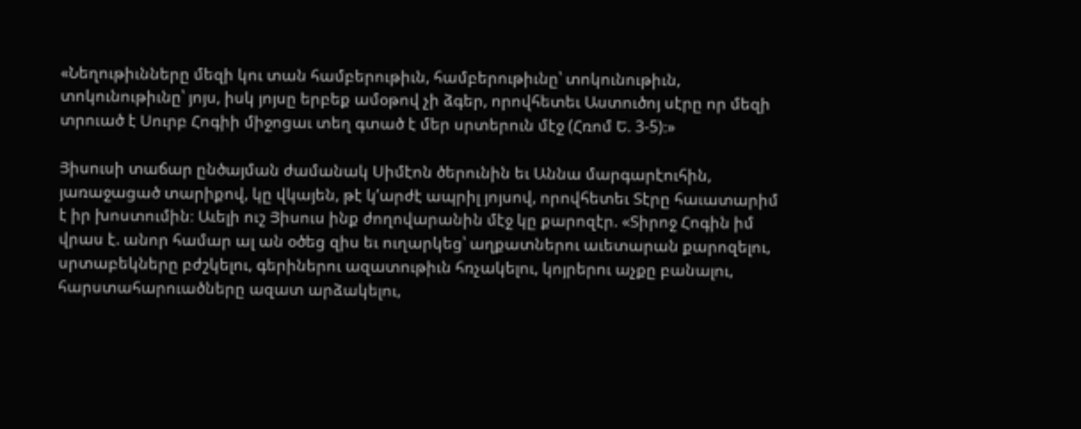«Նեղութիւնները մեզի կու տան համբերութիւն, համբերութիւնը՝ տոկունութիւն, տոկունութիւնը՝ յոյս, իսկ յոյսը երբեք ամօթով չի ձգեր, որովհետեւ Աստուծոյ սէրը որ մեզի տրուած է Սուրբ Հոգիի միջոցաւ տեղ գտած է մեր սրտերուն մէջ (Հռոմ Ե. 3-5)։»

Յիսուսի տաճար ընծայման ժամանակ Սիմէոն ծերունին եւ Աննա մարգարէուհին, յառաջացած տարիքով, կը վկայեն, թէ կʼարժէ ապրիլ յոյսով, որովհետեւ Տէրը հաւատարիմ է իր խոստումին։ Աւելի ուշ Յիսուս ինք ժողովարանին մէջ կը քարոզէր. «Տիրոջ Հոգին իմ վրաս է. անոր համար ալ ան օծեց զիս եւ ուղարկեց՝ աղքատներու աւետարան քարոզելու, սրտաբեկները բժշկելու, գերիներու ազատութիւն հռչակելու, կոյրերու աչքը բանալու, հարստահարուածները ազատ արձակելու,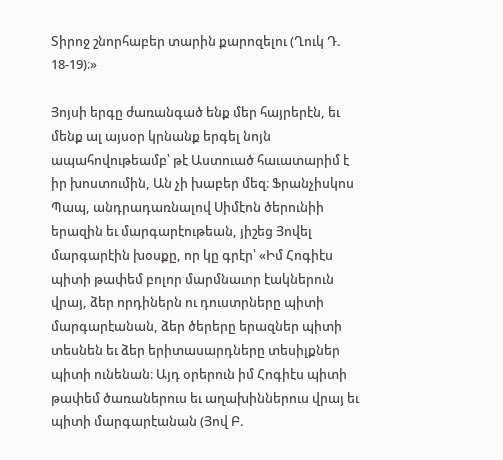Տիրոջ շնորհաբեր տարին քարոզելու (Ղուկ Դ. 18-19)։»

Յոյսի երգը ժառանգած ենք մեր հայրերէն, եւ մենք ալ այսօր կրնանք երգել նոյն ապահովութեամբ՝ թէ Աստուած հաւատարիմ է իր խոստումին, Ան չի խաբեր մեզ։ Ֆրանչիսկոս Պապ, անդրադառնալով Սիմէոն ծերունիի երազին եւ մարգարէութեան, յիշեց Յովել մարգարէին խօսքը, որ կը գրէր՝ «Իմ Հոգիէս պիտի թափեմ բոլոր մարմնաւոր էակներուն վրայ, ձեր որդիներն ու դուստրները պիտի մարգարէանան, ձեր ծերերը երազներ պիտի տեսնեն եւ ձեր երիտասարդները տեսիլքներ պիտի ունենան։ Այդ օրերուն իմ Հոգիէս պիտի թափեմ ծառաներուս եւ աղախիններուս վրայ եւ պիտի մարգարէանան (Յով Բ.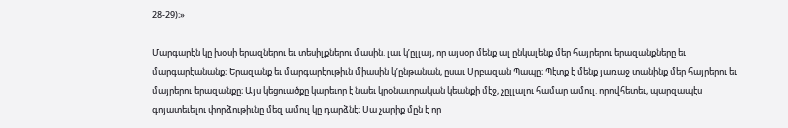28-29)։»

Մարգարէն կը խօսի երազներու եւ տեսիլքներու մասին. լաւ կʼըլլայ, որ այսօր մենք ալ ընկալենք մեր հայրերու երազանքները եւ մարգարէանանք։ Երազանք եւ մարգարէութիւն միասին կʼընթանան, ըսաւ Սրբազան Պապը։ Պէտք է մենք յառաջ տանինք մեր հայրերու եւ մայրերու երազանքը։ Այս կեցուածքը կարեւոր է նաեւ կրօնաւորական կեանքի մէջ, չըլլալու համար ամուլ. որովհետեւ, պարզապէս գոյատեւելու փորձութիւնը մեզ ամուլ կը դարձնէ։ Սա չարիք մըն է որ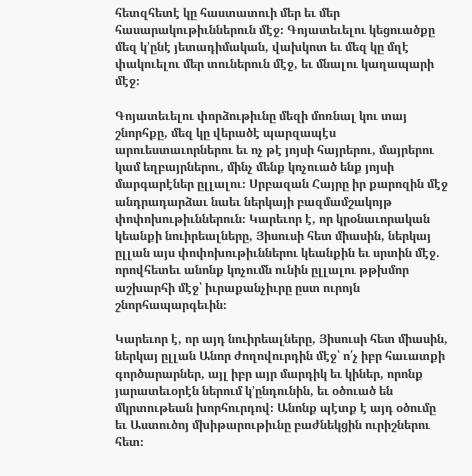հետզհետէ կը հաստատուի մեր եւ մեր հասարակութիւններուն մէջ։ Գոյատեւելու կեցուածքը մեզ կʼընէ յետադիմական, վախկոտ եւ մեզ կը մղէ փակուելու մեր տուներուն մէջ, եւ մնալու կաղապարի մէջ։

Գոյատեւելու փորձութիւնը մեզի մոռնալ կու տայ շնորհքը, մեզ կը վերածէ պարզապէս արուեստաւորներու եւ ոչ թէ յոյսի հայրերու, մայրերու կամ եղբայրներու, մինչ մենք կոչուած ենք յոյսի մարգարէներ ըլլալու։ Սրբազան Հայրը իր քարոզին մէջ անդրադարձաւ նաեւ ներկայի բազմամշակոյթ փոփոխութիւններուն։ Կարեւոր է, որ կրօնաւորական կեանքի նուիրեալները, Յիսուսի հետ միասին, ներկայ ըլլան այս փոփոխութիւններու կեանքին եւ սրտին մէջ. որովհետեւ անոնք կոչումն ունին ըլլալու թթխմոր աշխարհի մէջ՝ իւրաքանչիւրը ըստ ուրոյն շնորհապարգեւին։

Կարեւոր է, որ այդ նուիրեալները, Յիսուսի հետ միասին, ներկայ ըլլան Անոր ժողովուրդին մէջ՝ ո՛չ իբր հաւատքի գործարարներ, այլ իբր այր մարդիկ եւ կիներ, որոնք յարատեւօրէն ներում կʼընդունին, եւ օծուած են մկրտութեան խորհուրդով։ Անոնք պէտք է այդ օծումը եւ Աստուծոյ մխիթարութիւնը բաժնեկցին ուրիշներու հետ։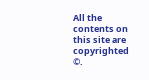All the contents on this site are copyrighted ©.